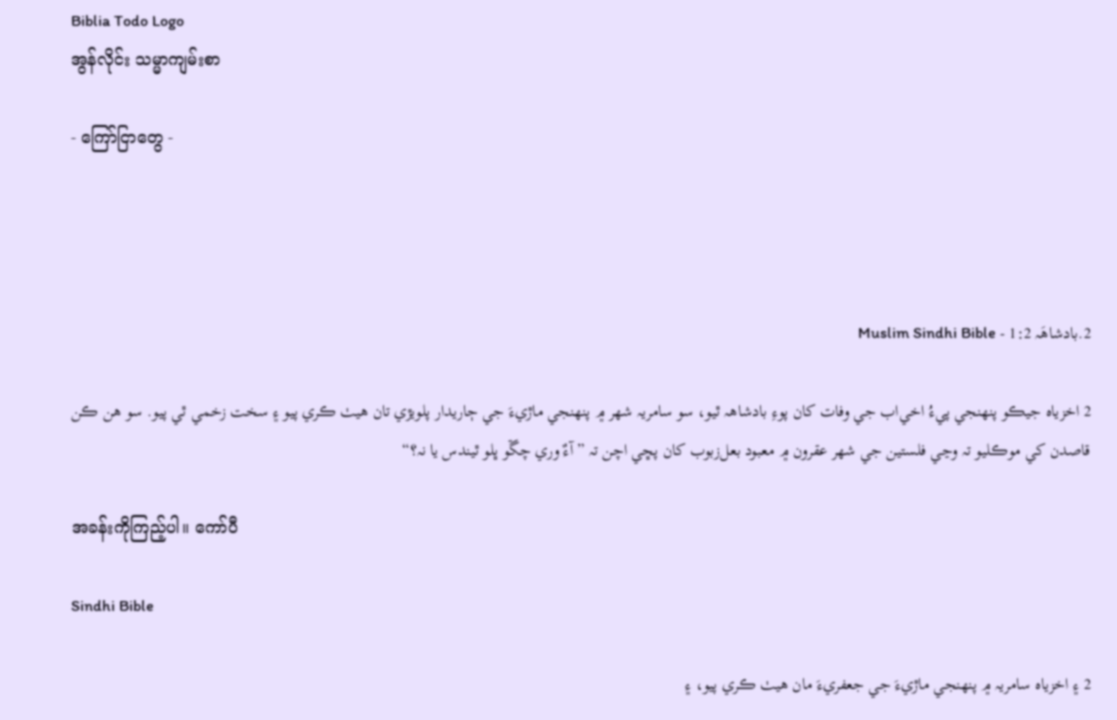Biblia Todo Logo
အွန်လိုင်း သမ္မာကျမ်းစာ

- ကြော်ငြာတွေ -




2.بادشاهَہ 1:2 - Muslim Sindhi Bible

2 اخزياہ جيڪو پنهنجي پيءُ اخي‌اب جي وفات کان پوءِ بادشاهہ ٿيو، سو سامريہ شهر ۾ پنهنجي ماڙيءَ جي ڄاريدار پلويڙي تان هيٺ ڪري پيو ۽ سخت زخمي ٿي پيو. سو هن ڪن قاصدن کي موڪليو تہ وڃي فلستين جي شهر عقرون ۾ معبود بعل‌زبوب کان پڇي اچن تہ ”آءٌ وري چڱو ڀلو ٿيندس يا نہ؟“

အခန်းကိုကြည့်ပါ။ ကော်ပီ

Sindhi Bible

2 ۽ اخزياہ سامريہ ۾ پنهنجي ماڙيءَ جي جعفريءَ مان هيٺ ڪري پيو، ۽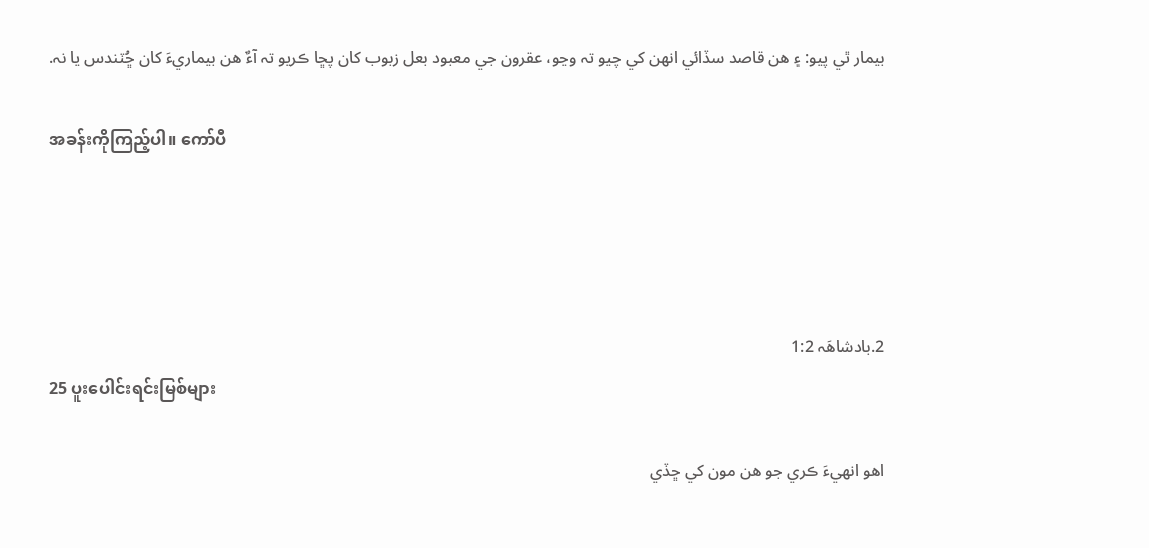بيمار ٿي پيو: ۽ هن قاصد سڏائي انهن کي چيو تہ وڃو، عقرون جي معبود بعل زبوب کان پڇا ڪريو تہ آءٌ هن بيماريءَ کان ڇُٽندس يا نہ.

အခန်းကိုကြည့်ပါ။ ကော်ပီ




2.بادشاهَہ 1:2
25 ပူးပေါင်းရင်းမြစ်များ

اهو انهيءَ ڪري جو هن مون کي ڇڏي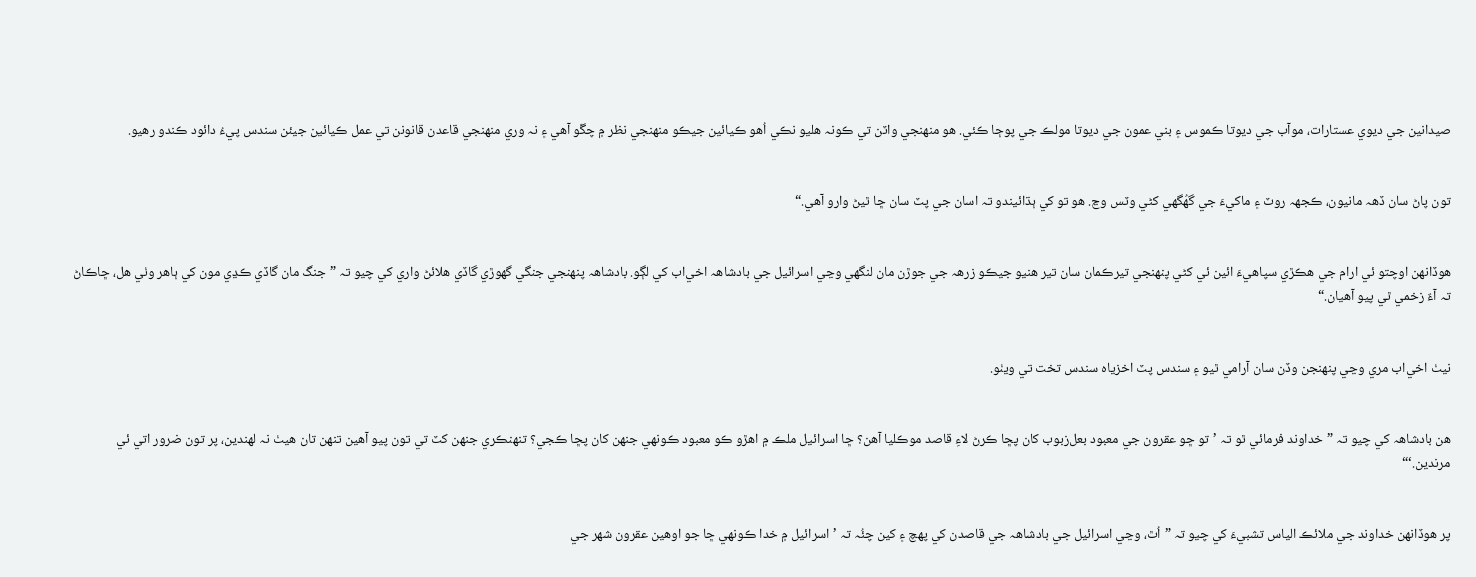صيدانين جي ديوي عستارات، موآب جي ديوتا ڪموس ۽ بني عمون جي ديوتا مولڪ جي پوڄا ڪئي. هو منهنجي واٽن تي ڪونہ هليو نڪي اُهو ڪيائين جيڪو منهنجي نظر ۾ چڱو آهي ۽ نہ وري منهنجي قاعدن قانونن تي عمل ڪيائين جيئن سندس پيءُ دائود ڪندو رهيو.


تون پاڻ سان ڏهہ مانيون، ڪجھہ روٽ ۽ ماکيءَ جي گھُگھي کڻي وٽس وڃ. هو تو کي ٻڌائيندو تہ اسان جي پٽ سان ڇا ٿيڻ وارو آهي.“


هوڏانهن اوچتو ئي ارام جي هڪڙي سپاهيءَ ائين ئي کڻي پنهنجي تيرڪمان سان تير هنيو جيڪو زرهہ جي جوڙن مان لنگھي وڃي اسرائيل جي بادشاهہ اخي‌اب کي لڳو. بادشاهہ پنهنجي جنگي گھوڙي گاڏي هلائڻ واري کي چيو تہ ”جنگ مان گاڏي ڪڍي مون کي ٻاهر وٺي هل، ڇاڪاڻ تہ آءٌ زخمي ٿي پيو آهيان.“


نيٺ اخي‌اب مري وڃي پنهنجن وڏن سان آرامي ٿيو ۽ سندس پٽ اخزياہ سندس تخت تي ويٺو.


هن بادشاهہ کي چيو تہ ”خداوند فرمائي ٿو تہ ’تو ڇو عقرون جي معبود بعل‌زبوب کان پڇا ڪرڻ لاءِ قاصد موڪليا آهن؟ ڇا اسرائيل ملڪ ۾ اهڙو ڪو معبود ڪونهي جنهن کان پڇا ڪجي؟ تنهنڪري جنهن کٽ تي تون پيو آهين تنهن تان هيٺ نہ لهندين، پر تون ضرور اتي ئي مرندين.‘“


پر هوڏانهن خداوند جي ملائڪ الياس تشبيءَ کي چيو تہ ”اُٿ، وڃي اسرائيل جي بادشاهہ جي قاصدن کي پهچ ۽ کين چئُہ تہ ’اسرائيل ۾ خدا ڪونهي ڇا جو اوهين عقرون شهر جي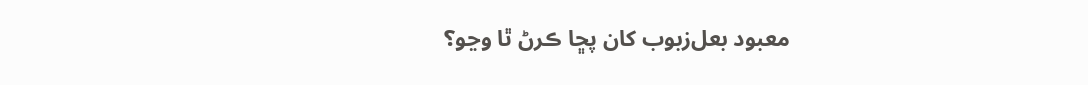معبود بعل‌زبوب کان پڇا ڪرڻ ٿا وڃو؟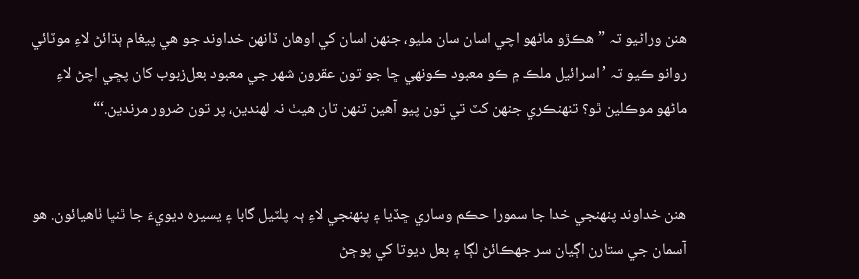هنن وراڻيو تہ ”هڪڙو ماڻهو اچي اسان سان مليو، جنهن اسان کي اوهان ڏانهن خداوند جو هي پيغام ٻڌائڻ لاءِ موٽائي روانو ڪيو تہ ’اسرائيل ملڪ ۾ ڪو معبود ڪونهي ڇا جو تون عقرون شهر جي معبود بعل‌زبوب کان پڇي اچڻ لاءِ ماڻهو موڪلين ٿو؟ تنهنڪري جنهن کٽ تي تون پيو آهين تنهن تان هيٺ نہ لهندين، پر تون ضرور مرندين.‘“


هنن خداوند پنهنجي خدا جا سمورا حڪم وساري ڇڏيا ۽ پنهنجي لاءِ ٻہ پلٽيل گابا ۽ يسيرہ ديويءَ جا ٿنڀا ٺاهيائون. هو آسمان جي ستارن اڳيان سر جھڪائڻ لڳا ۽ بعل ديوتا کي پوڄڻ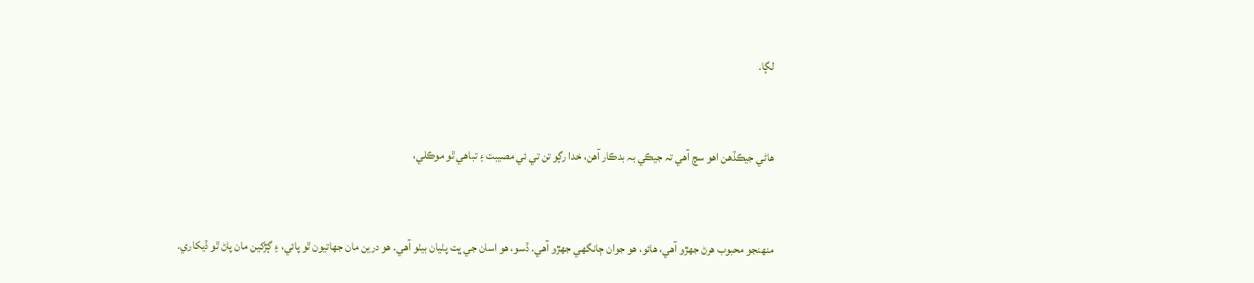لڳا.


هاڻي جيڪڏهن اهو سچ آهي تہ جيڪي بہ بدڪار آهن، خدا رڳو تن تي ئي مصيبت ۽ تباهي ٿو موڪلي،


منهنجو محبوب هرڻ جهڙو آهي، هائو، هو جوان ڄانگھي جهڙو آهي. ڏسو، هو اسان جي ڀت پٺيان بيٺو آهي. هو درين مان جھاتيون ٿو پائي، ۽ ڳڙکين مان پاڻ ٿو ڏيکاري.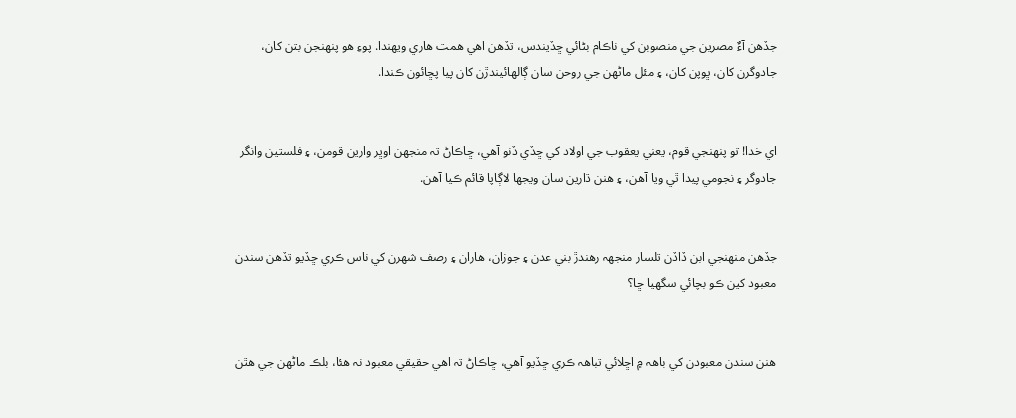جڏهن آءٌ مصرين جي منصوبن کي ناڪام بڻائي ڇڏيندس، تڏهن اهي همت هاري ويهندا. پوءِ هو پنهنجن بتن کان، جادوگرن کان، ڀوپن کان، ۽ مئل ماڻهن جي روحن سان ڳالهائيندڙن کان پيا پڇائون ڪندا.


اي خدا! تو پنهنجي قوم، يعني يعقوب جي اولاد کي ڇڏي ڏنو آهي، ڇاڪاڻ تہ منجھن اوڀر وارين قومن، ۽ فلستين وانگر جادوگر ۽ نجومي پيدا ٿي ويا آهن، ۽ هنن ڌارين سان ويجھا لاڳاپا قائم ڪيا آهن.


جڏهن منهنجي ابن ڏاڏن تلسار منجھہ رهندڙ بني عدن ۽ جوزان، هاران ۽ رصف شهرن کي ناس ڪري ڇڏيو تڏهن سندن معبود کين ڪو بچائي سگھيا ڇا؟


هنن سندن معبودن کي باهہ ۾ اڇلائي تباهہ ڪري ڇڏيو آهي، ڇاڪاڻ تہ اهي حقيقي معبود نہ هئا، بلڪ ماڻهن جي هٿن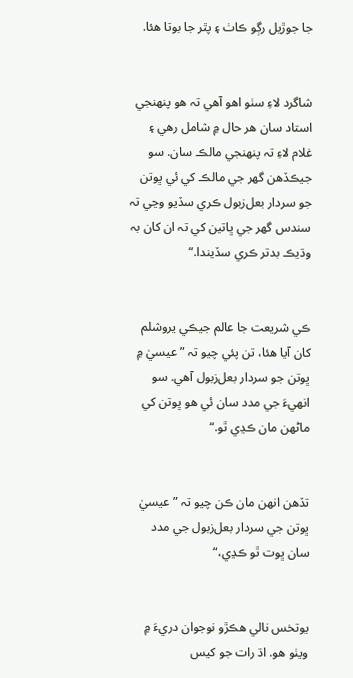جا جوڙيل رڳو ڪاٺ ۽ پٿر جا بوتا هئا.


شاگرد لاءِ سٺو اهو آهي تہ هو پنهنجي استاد سان هر حال ۾ شامل رهي ۽ غلام لاءِ تہ پنهنجي مالڪ سان. سو جيڪڏهن گھر جي مالڪ کي ئي ڀوتن جو سردار بعل‌زبول ڪري سڏيو وڃي تہ سندس گھر جي ڀاتين کي تہ ان کان بہ وڌيڪ بدتر ڪري سڏيندا.“


ڪي شريعت جا عالم جيڪي يروشلم کان آيا هئا، تن پئي چيو تہ ”عيسيٰ ۾ ڀوتن جو سردار بعل‌زبول آهي. سو انهيءَ جي مدد سان ئي هو ڀوتن کي ماڻهن مان ڪڍي ٿو.“


تڏهن انهن مان ڪن چيو تہ ”عيسيٰ ڀوتن جي سردار بعل‌زبول جي مدد سان ڀوت ٿو ڪڍي،“


يوتخس نالي هڪڙو نوجوان دريءَ ۾ ويٺو هو. اڌ رات جو کيس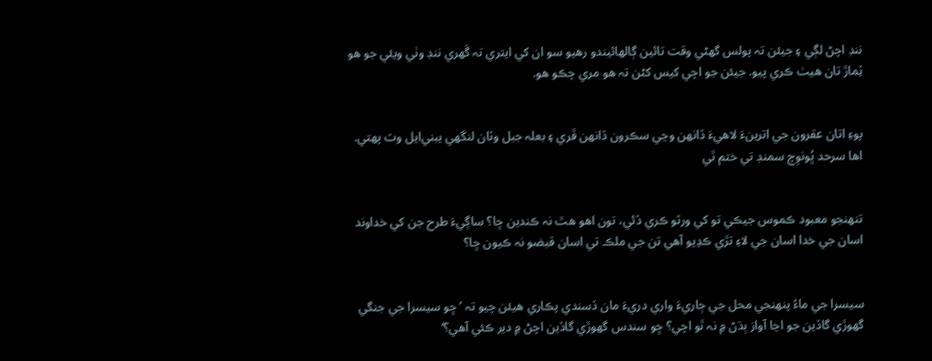ننڊ اچڻ لڳي ۽ جيئن تہ پولس گھڻي وقت تائين ڳالهائيندو رهيو سو ان کي ايتري تہ گَهري ننڊ وٺي ويئي جو هو ٽِماڙ تان هيٺ ڪري پيو. جيئن جو اچي کيس کڻن تہ هو مري چڪو هو.


پوءِ اتان عقرون جي اترينءَ لاهيءَ ڏانهن وڃي سڪرون ڏانهن ڦري ۽ بعلہ جبل وٽان لنگھي يبني‌ايل وٽ پهتي. اها سرحد ڀُونوِچ سمنڊ تي ختم ٿي


تنهنجو معبود ڪموس جيڪي تو کي ورثو ڪري ڏئي، تون اهو هٿ نہ ڪندين ڇا؟ ساڳيءَ طرح جن کي خداوند اسان جي خدا اسان جي لاءِ تڙي ڪڍيو آهي تن جي ملڪ تي اسان قبضو نہ ڪيون ڇا؟


سيسرا جي ماءُ پنهنجي محل جي ڄاريءَ واري دريءَ مان ڏسندي پڪاري هيئن چيو تہ ’ڇو سيسرا جي جنگي گھوڙي گاڏين جو اڃا آواز ٻڌڻ ۾ نہ ٿو اچي؟ ڇو سندس گھوڙي گاڏين اچڻ ۾ دير ڪئي آهي؟‘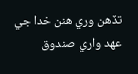تڏهن وري هنن خدا جي عهد واري صندوق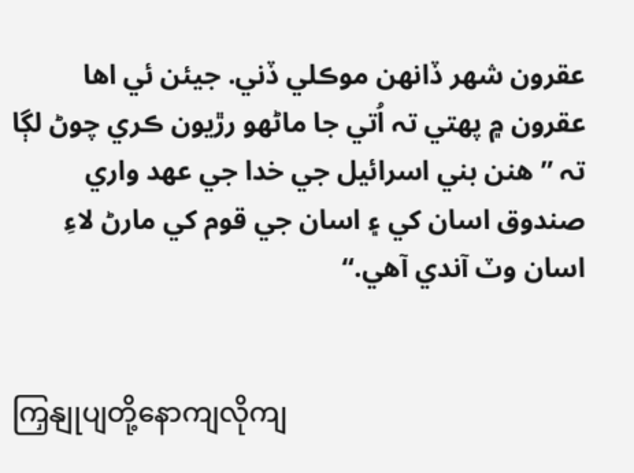عقرون شهر ڏانهن موڪلي ڏني. جيئن ئي اها عقرون ۾ پهتي تہ اُتي جا ماڻهو رڙيون ڪري چوڻ لڳا تہ ”هنن بني اسرائيل جي خدا جي عهد واري صندوق اسان کي ۽ اسان جي قوم کي مارڻ لاءِ اسان وٽ آندي آهي.“


ကြှနျုပျတို့နောကျလိုကျ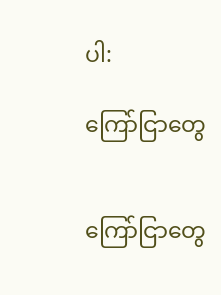ပါ:

ကြော်ငြာတွေ


ကြော်ငြာတွေ